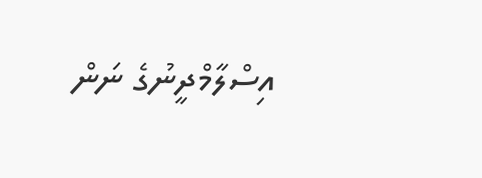އިސްލާމްދީނުގެ ނަން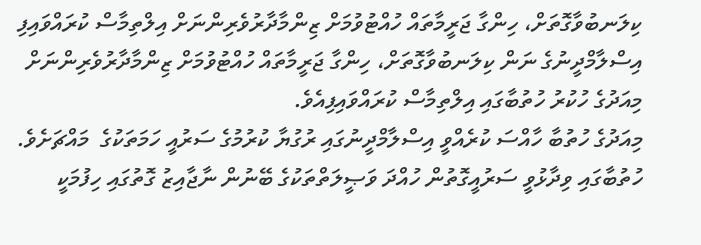ކިލަނބުވާގޮތަށް، ހިންގާ ޖަރީމާތައް ހުއްޓުވުމަށް ޒިންމާދާރުވެރިންނަށް އިލްތިމާސް ކުރައްވައިފި
އިސްލާމްދީނުގެ ނަން ކިލަނބުވާގޮތަށް، ހިންގާ ޖަރީމާތައް ހުއްޓުވުމަށް ޒިންމާދާރުވެރިންނަށް މިއަދުގެ ހުކުރު ހުތުބާގައި އިލްތިމާސް ކުރައްވައިފިއެވެ.
މިއަދުގެ ހުތުބާ ހާއްސަ ކުރެއްވީ އިސްލާމްދީނުގައި ރުގުޔާ ކުރުމުގެ ސަރުއީ ހަމަތަކުގެ  މައްޗަށެވެ. ހުތުބާގައި ވިދާޅުވީ ސަރުއީގޮތުން ހުއްދަ ވަޞީލަތްތަކުގެ ބޭނުން ނާޖާއިޒު ގޮތުގައި ހިފުމަކީ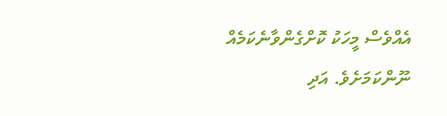އެއްވެސް މީހަކު ކޮށްގެންވާނެކަމެއް ނޫންކަމަށެވެ. އަދި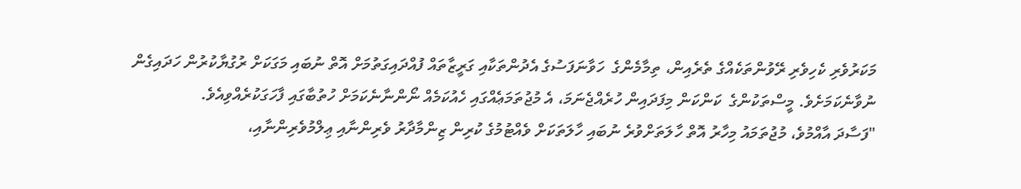މަކަރުވެރި ކެހިވެރި ރޭވުންތަކެއްގެ ތެރެއިން، ތިމާމެންގެ  ހަވާނަފަސުގެ އެދުންތަކާއި ގަރީޒާތައް ފުއްދައިގަތުމަށް އޮތް ނުބައި މަގަކަށް ރުގުޔާކުރުން ހަދައިގެން ނުވާނެކަމަށެވެ. މީސްތަކުންގެ  ކަންކަން މިފަދައިން ހުރެއްޖެނަމަ، އެ މުޖުތަމަޢެއްގައި ހެއުކަމެއް ނޯންނާނެކަމަށް ހުތުބާގައި ފާހަގަކުރެއްވިއެވެ.
"ފަސާދަ އާއްމުވެ، މުޖުތަމައު މިހާރު އޮތް ހާލަތަށްވުރެ ނުބައި ހާލަތަކަށް ވެއްޓުމުގެ ކުރިން ޒިންމާދާރު ވެރިންނާއި ޢިލްމުވެރިންނާއި،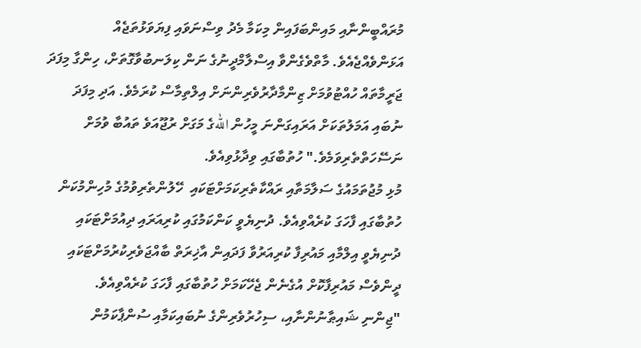މުރައްބީންނާއި މައިންބަފައިން މިކަމާ މެދު ވިސްނަވައި ފިޔަވަޅުތަޖެއް އަޅަންވެއްޖެއެވެ. މާތްވެގެންވާ އިސްލާމްދީނުގެ ނަން ކިލަނބުވާގޮތަށް، ހިންގާ މިފަދަ ޖަރީމާތައް ހުއްޓުވުމަށް ޒިންމާދާރުވެރިންނަށް އިލްތިމާސް ކުރަމެވެ. އަދި މިފަދަ ނުބައި އަމަލުތަކަށް އަރައިގަންނަ މީހުން اللهގެ މަގަށް ރުޖޫއަވެ ތައުބާ ވުމަށް ނަސޭހަތްތެރިވަމެވެ." ހުތުބާގައި ވިދާޅުވިއެވެ.
މުޅި މުޖުތަމައުގެ ސަލާމަތާއި ރައްކާތެރިކަމަށްޓަކައި  ހޭލުންތެރިވުމުގެ މުހިންމުކަން ހުތުބާގައި ފާހަގަ ކުރެއްވިއެވެ. ދުނިޔެވީ ކަންކަމުގައި ކުރިއަރައި ދިއުމަށްޓަކައި  ދުނިޔެވީ އިލްމާއި މައުރިފާ ކުރިއަރުވާ ފަދައިން އާޚިރަތް ބާއްޖަވެރިކުރުމަށްޓަކައި ދީންވެސް މައުރިފާކޮށް އުގެނެން ޖެހޭކަމަށް ހުތުބާގައި ފާހަގަ ކުރެއްވިއެވެ.
"ޖިންނި ޝައިޠާނުންނާއި، ސިހުރުވެރިންގެ ނުބައިކަމާއި ސުންޕާކަމުން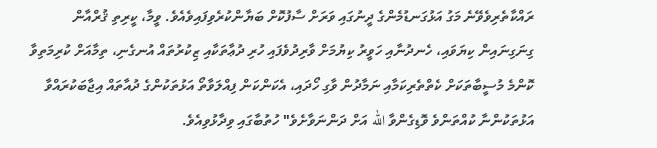ރައްކާތެރިވެވޭނެ މަގު އަޅުގަނޑުމެންގެ ދީނުގައި ވަރަށް ސާފުކޮށް ބަޔާންކުރެވިފައިވެއެވެ. ވީމާ، ކީރިތި ޤުރްއާން ގިނަގިނައިން ކިޔަވައި، ހެނދުނާއި ހަވީރު ކިޔުމަށް ވާރިދުވެފައި ހުރި ދުޢާތަކާއި ޒިކުރުތައް އުނގެނި، ތިމާއަށް ކުރިމަތިވާ ކޮންމެ މުސީބާތަކަށް ކެތްތެރިކަމާއި ނަމާދުން ވާގި ހޯދައި، އެކަންކަން ފިއްލަވާތޯ އަޅުތަކުންގެ ދުއާތައް އިޖާބަކުރައްވާ އަޅުތަކުންނާ ކުއްތަންވެ ވޮޑިގެންވާ الله އަށް ދަންނަވާށެވެ" ހުތުބާގައި ވިދާޅުވިއެވެ.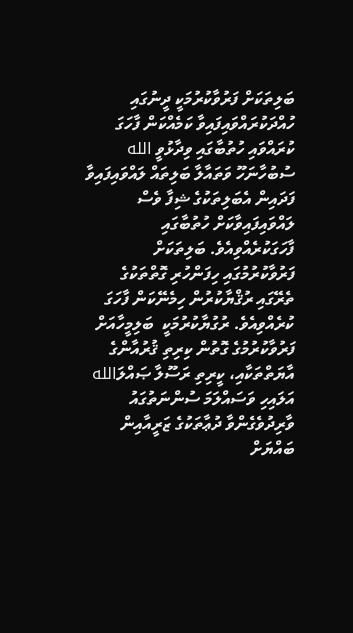ބަލިތަކަށް ފަރުވާކުރުމަކީ ދީނުގައި ހުއްދަކުރައްވައިފައިވާ ކަމެއްކަން ފާހަގަ ކުރައްވައި ހުތުބާގައި ވިދާޅުވީ الله ސުބުހާނަހޫ ވަތައާލާ ބަލިތައް ލައްވައިފައިވާ ފަދައިން އެބަލިތަކުގެ ޝިފާ ވެސް ލައްވައިފައިވާކަށް ހުތުބާގައި ފާހަގަކުރެއްވިއެވެ. ބަލިތަކަށް ފަރުވާކުރުމުގައި ހިފަންހުރި ގޮތްތަކުގެ ތެރޭގައި ރުޤްޔާކުރުން ހިމެނޭކަން ފާހަގަ ކުރެއްވިއެވެ. ރުގުޔާކުރުމަކީ  ބަލިމީހާއަށް ފަރުވާކުރުމުގެ ގޮތުން ކިރިތި ޤުރުއާންގެ އާޔަތްތަކާއި، ކީރިތި ރަސޫލާ ޞައްލަالله އަލައިހި ވަސައްލަމަ ސުންނަތުގައު ވާރިދުވެގެންވާ ދުޢާތަކުގެ ޒަރީއާއިން ބައްޔަށް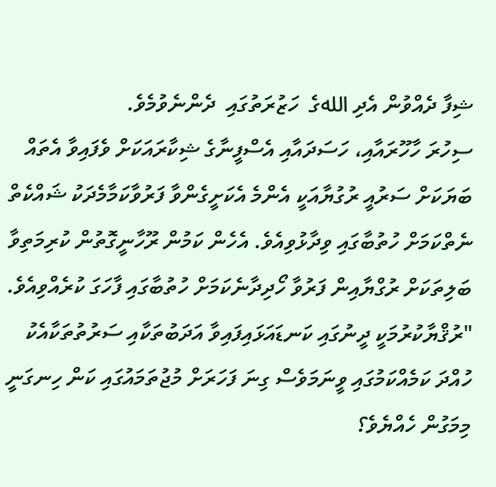ޝިފާ ދެއްވުން އެދި اللهގެ  ހަޒުރަތުގައި  ދެންނެވުމެވެ.
ސިހުރަ ހާހޫރައާއި، ހަސަދައާއި އެސްފީނާގެ ޝިކާރައަކަށް ވެފައިވާ އެތައް ބަޔަކަށް ސަރުއީ ރުގުޔާއަކީ އެންމެ އެކަށީގެންވާ ފަރުވާކަމާމެދަކު ޝައްކެތް ނެތްކަމަށް ހުތުބާގައި ވިދާޅުވިއެވެ. އެހެން ކަމުން ރޫހާނީގޮތުން ކުރިމަތިވާ ބަލިތަކަށް ރުގްޔާއިން ފަރުވާ ހޯދިދާނެކަމަށް ހުތުބާގައި ފާހަގަ ކުރެއްވިއެވެ.
"ރުޤްޔާކުރުމަކީ ދީނުގައި ކަނޑައަޅައިފައިވާ އަދަބުތަކާއި ސަރުތުތަކާއެކު ހުއްދަ ކަމެއްކަމުގައި ވީނަމަވެސް ގިނަ ފަހަރަށް މުޖުތަމައުގައި ކަން ހިނގަނީ މިމަގުން ހެއްޔެވެ؟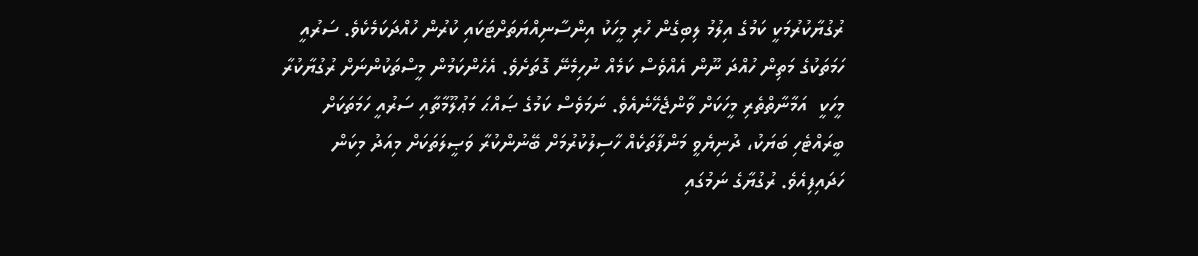ރުގުޔާކުރުމަކީ ކަމުގެ އިލުމު ލިބިގެން ހުރި މީހަކު އިންސާނިއްޔަތަށްޓަކައި ކުރުން ހުއްދަކަމެކެވެ. ސަރުއީ ހަމަތަކުގެ މަތިން ހުއްދަ ނޫން އެއްވެސް ކަމެއް ނުހިމެނޭ ގޮތަށެވެ. އެހެންކަމުން މީސްތަކުންނަށް ރުގުޔާކުރާ މީހަކީ  އަމާނާތްތެރި މީހަކަށް ވާންޖެހޭނެއެވެ. ނަމަވެސް ކަމުގެ ޞައްޙަ މަޢުލޫމާތާއި ސަރުއީ ހަމަތަކަށް ބީރައްޓެހި ބަޔަކު، ދުނިޔެވީ މަންފާތަކެއް ހާސިލުކުރުމަށް ބޭނުންކުރާ ވަޞީލަތަކަށް މިއަދު މިކަން ހަދައިފިއެވެ. ރުގުޔާގެ ނަމުގައި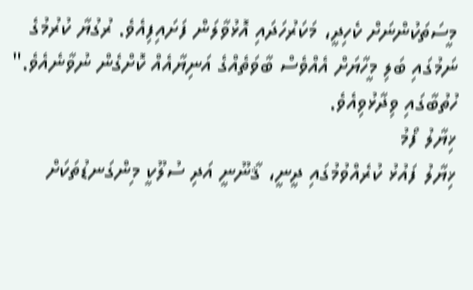މީސަތަކުންނަށް ކެހިދީ، މަކަރުހަދައި އޮޅުވާލަން ފަށައިފިއެވެ. ރުގުޔާ ކުރުމުގެ ނަމުގައި ބަލި މީހާޔަށް އެއްވެސް ބާވަތެއްގެ އަނިޔާއެއް ކޮށްގެން ނުވާނެއެވެ." ހުތުބާގައި ވިދާޅުވިއެވެ.
ޚިޔާލު ފޯމު
ޚިޔާލު ފައުޅު ކުރެއްވުމުގައި ދީނީ، ޤާނޫނީ އަދި ސުލޫކީ މިންގަނޑުތަކަށް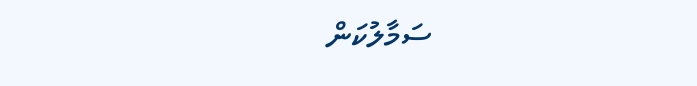ސަމާލުކަން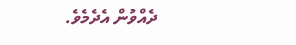ދެއްވުން އެދެމެވެ.